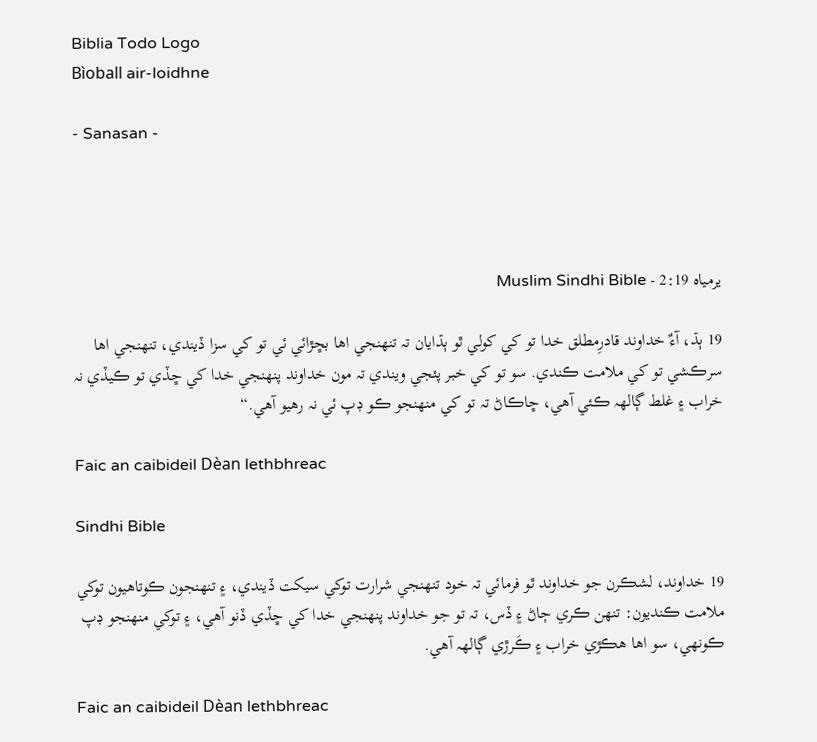Biblia Todo Logo
Bìoball air-loidhne

- Sanasan -




يرمياہ 2:19 - Muslim Sindhi Bible

19 ٻڌ، آءٌ خداوند قادرِمطلق خدا تو کي کولي ٿو ٻڌايان تہ تنهنجي اها بڇڙائي ئي تو کي سزا ڏيندي، تنهنجي اها سرڪشي تو کي ملامت ڪندي. سو تو کي خبر پئجي ويندي تہ مون خداوند پنهنجي خدا کي ڇڏي تو ڪيڏي نہ خراب ۽ غلط ڳالهہ ڪئي آهي، ڇاڪاڻ تہ تو کي منهنجو ڪو ڊپ ئي نہ رهيو آهي.“

Faic an caibideil Dèan lethbhreac

Sindhi Bible

19 خداوند، لشڪرن جو خداوند ٿو فرمائي تہ خود تنهنجي شرارت توکي سيکت ڏيندي، ۽ تنهنجون ڪوتاهيون توکي ملامت ڪنديون: تنهن ڪري ڄاڻ ۽ ڏس، تہ تو جو خداوند پنهنجي خدا کي ڇڏي ڏنو آهي، ۽ توکي منهنجو ڊپ ڪونهي، سو اها هڪڙي خراب ۽ ڪَرڙي ڳالهہ آهي.

Faic an caibideil Dèan lethbhreac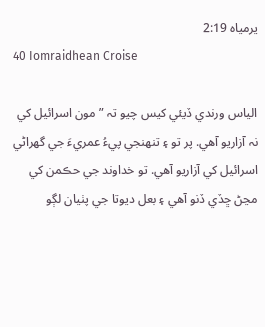يرمياہ 2:19
40 Iomraidhean Croise

الياس ورندي ڏيئي کيس چيو تہ ”مون اسرائيل کي نہ آزاريو آهي. پر تو ۽ تنهنجي پيءُ عمريءَ جي گھراڻي اسرائيل کي آزاريو آهي. تو خداوند جي حڪمن کي مڃڻ ڇڏي ڏنو آهي ۽ بعل ديوتا جي پٺيان لڳو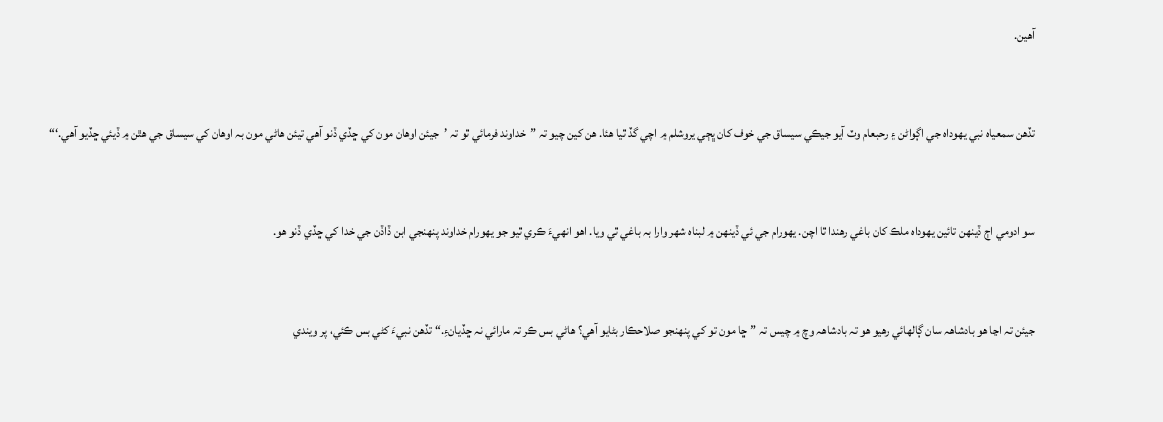آهين.


تڏهن سمعياہ نبي يهوداہ جي اڳواڻن ۽ رحبعام وٽ آيو جيڪي سيساق جي خوف کان ڀڄي يروشلم ۾ اچي گڏ ٿيا هئا. هن کين چيو تہ ”خداوند فرمائي ٿو تہ ’جيئن اوهان مون کي ڇڏي ڏنو آهي تيئن هاڻي مون بہ اوهان کي سيساق جي هٿن ۾ ڏيئي ڇڏيو آهي.‘“


سو ادومي اڄ ڏينهن تائين يهوداہ ملڪ کان باغي رهندا ٿا اچن. يهورام جي ئي ڏينهن ۾ لبناہ شهر وارا بہ باغي ٿي ويا. اهو انهيءَ ڪري ٿيو جو يهورام خداوند پنهنجي ابن ڏاڏن جي خدا کي ڇڏي ڏنو هو.


جيئن تہ اڃا هو بادشاهہ سان ڳالهائي رهيو هو تہ بادشاهہ وچ ۾ چيس تہ ”ڇا مون تو کي پنهنجو صلاحڪار بڻايو آهي؟ هاڻي بس ڪر تہ مارائي نہ ڇڏيانءِ.“ تڏهن نبيءَ کڻي بس ڪئي، پر ويندي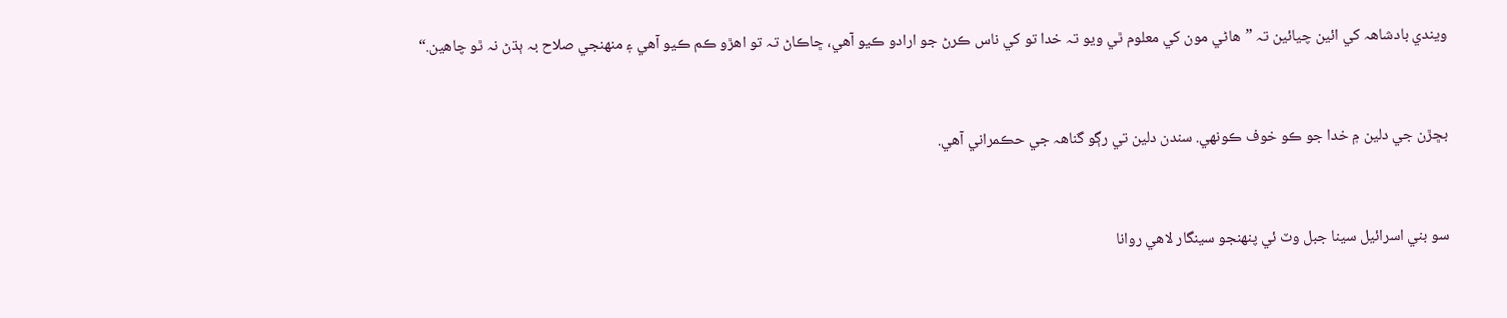ويندي بادشاهہ کي ائين چيائين تہ ”هاڻي مون کي معلوم ٿي ويو تہ خدا تو کي ناس ڪرڻ جو ارادو ڪيو آهي، ڇاڪاڻ تہ تو اهڙو ڪم ڪيو آهي ۽ منهنجي صلاح بہ ٻڌڻ نہ ٿو چاهين.“


بڇڙن جي دلين ۾ خدا جو ڪو خوف ڪونهي. سندن دلين تي رڳو گناهہ جي حڪمراني آهي.


سو بني اسرائيل سينا جبل وٽ ئي پنهنجو سينگار لاهي روانا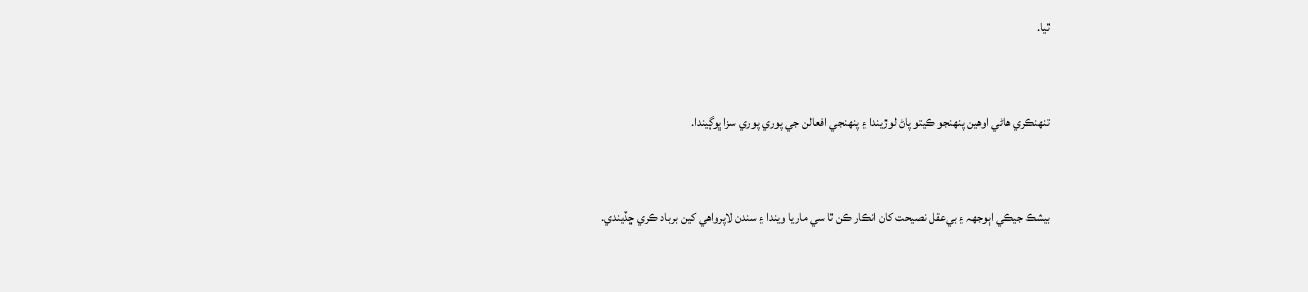ٿيا.


تنهنڪري هاڻي اوهين پنهنجو ڪيتو پاڻ لوڙيندا ۽ پنهنجي افعالن جي پوري پوري سزا ڀوڳيندا.


بيشڪ جيڪي اٻوجھہ ۽ بي‌عقل نصيحت کان انڪار ڪن ٿا سي ماريا ويندا ۽ سندن لاپرواهي کين برباد ڪري ڇڏيندي.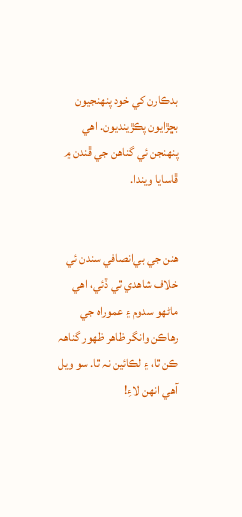بدڪارن کي خود پنهنجيون بڇڙايون پڪڙينديون. اهي پنهنجن ئي گناهن جي ڦندن ۾ ڦاسايا ويندا.


هنن جي بي‌انصافي سندن ئي خلاف شاهدي ٿي ڏئي، اهي ماڻهو سدوم ۽ عموراہ جي رهاڪن وانگر ظاهر ظهور گناهہ ڪن ٿا، ۽ لڪائين نہ ٿا. سو ويل آهي انهن لاءِ!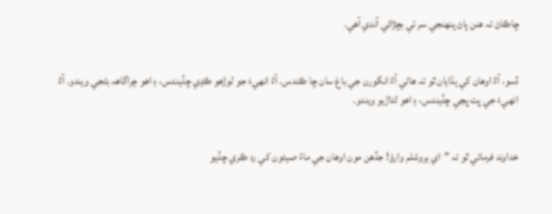ڇاڪاڻ تہ هنن پاڻ پنهنجي سر تي بڇڙائي آندي آهي.


ڏسو، آءٌ اوهان کي ٻڌايان ٿو تہ هاڻي آءٌ انگورن جي باغ سان ڇا ڪندس. آءٌ انهيءَ جو لوڙهو ڪڍي ڇڏيندس، ۽ اهو چراگاهہ بڻجي ويندو. آءٌ انهيءَ جي ڀت ڀڃي ڇڏيندس، ۽ اهو لتاڙيو ويندو.


خداوند فرمائي ٿو تہ ”اي يروشلم وارؤ! جڏهن مون اوهان جي ماءُ صيئون کي رد ڪري ڇڏيو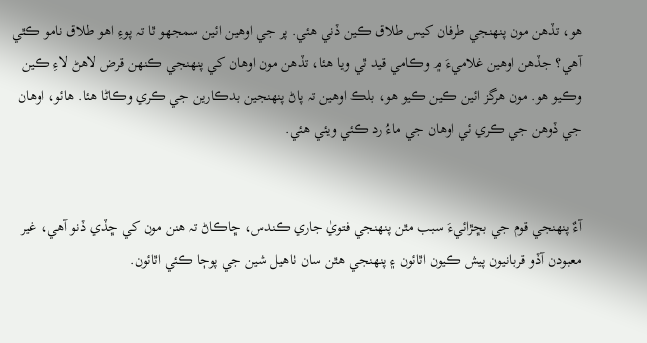هو، تڏهن مون پنهنجي طرفان کيس طلاق ڪين ڏني هئي. پر جي اوهين ائين سمجھو ٿا تہ پوءِ اهو طلاق نامو ڪٿي آهي؟ جڏهن اوهين غلاميءَ ۾ وڪامي قيد ٿي ويا هئا، تڏهن مون اوهان کي پنهنجي ڪنهن قرض لاهڻ لاءِ ڪين وڪيو هو. مون هرگز ائين ڪين ڪيو هو، بلڪ اوهين تہ پاڻ پنهنجين بدڪارين جي ڪري وڪاڻا هئا. هائو، اوهان جي ڏوهن جي ڪري ئي اوهان جي ماءُ رد ڪئي ويئي هئي.


آءٌ پنهنجي قوم جي بڇڙائيءَ سبب مٿن پنهنجي فتويٰ جاري ڪندس، ڇاڪاڻ تہ هنن مون کي ڇڏي ڏنو آهي، غير معبودن آڏو قربانيون پيش ڪيون اٿائون ۽ پنهنجي هٿن سان ٺاهيل شين جي پوڄا ڪئي اٿائون.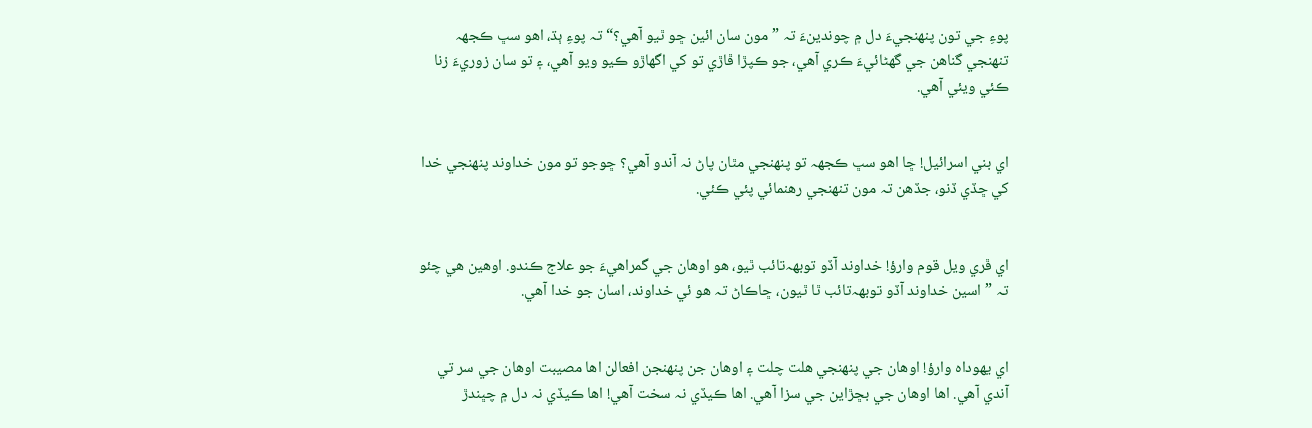پوءِ جي تون پنهنجيءَ دل ۾ چوندينءَ تہ ”مون سان ائين ڇو ٿيو آهي؟“ تہ پوءِ ٻڌ، اهو سڀ ڪجھہ تنهنجي گناهن جي گھڻائيءَ ڪري آهي، جو ڪپڙا ڦاڙي تو کي اگھاڙو ڪيو ويو آهي، ۽ تو سان زوريءَ زنا ڪئي ويئي آهي.


اي بني اسرائيل! ڇا اهو سڀ ڪجھہ تو پنهنجي مٿان پاڻ نہ آندو آهي؟ ڇوجو تو مون خداوند پنهنجي خدا کي ڇڏي ڏنو، جڏهن تہ مون تنهنجي رهنمائي پئي ڪئي.


اي ڦري ويل قوم وارؤ! خداوند آڏو توبهہ‌تائب ٿيو، هو اوهان جي گمراهيءَ جو علاج ڪندو. اوهين هي چئو تہ ”اسين خداوند آڏو توبهہ‌تائب ٿا ٿيون، ڇاڪاڻ تہ هو ئي خداوند، اسان جو خدا آهي.


اي يهوداہ وارؤ! اوهان جي پنهنجي هلت چلت ۽ اوهان جن پنهنجن افعالن اها مصيبت اوهان جي سر تي آندي آهي. اها اوهان جي بڇڙاين جي سزا آهي. اها ڪيڏي نہ سخت آهي! اها ڪيڏي نہ دل ۾ چڀندڙ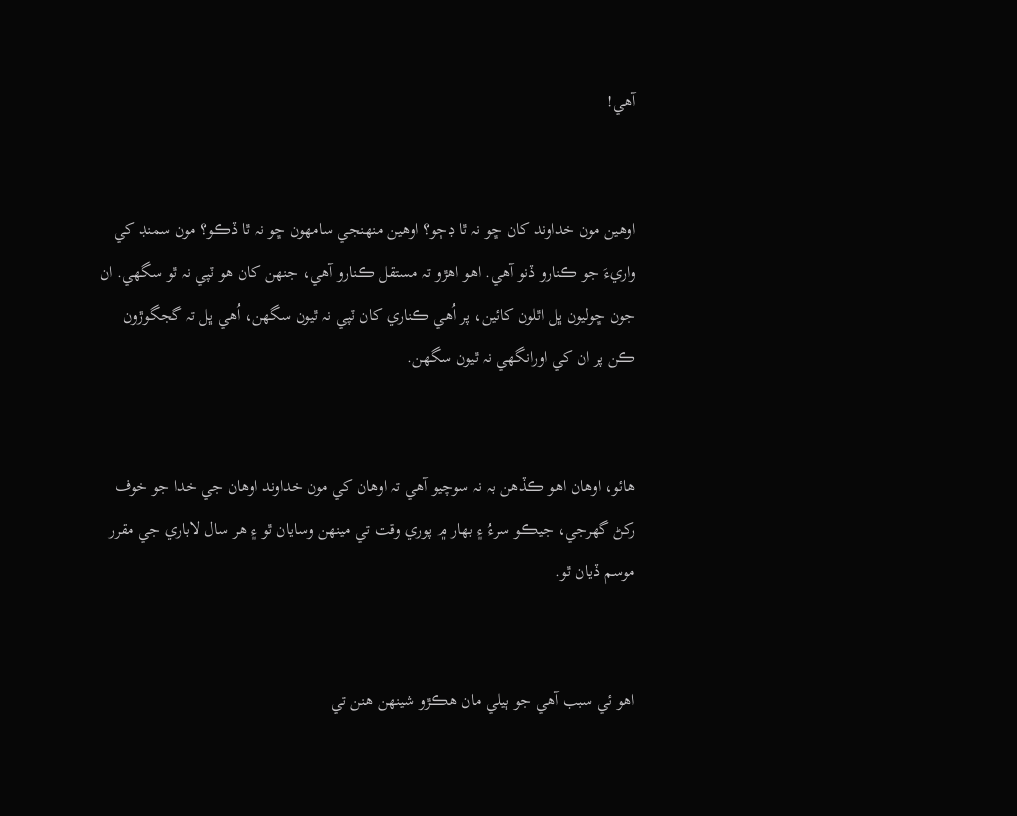آهي!


اوهين مون خداوند کان ڇو نہ ٿا ڊڄو؟ اوهين منهنجي سامهون ڇو نہ ٿا ڏڪو؟ مون سمنڊ کي واريءَ جو ڪنارو ڏنو آهي. اهو اهڙو تہ مستقل ڪنارو آهي، جنهن کان هو ٽپي نہ ٿو سگھي. ان جون ڇوليون ڀل اٿلون کائين، پر اُهي ڪناري کان ٽپي نہ ٿيون سگھن، اُهي ڀل تہ گجگوڙون ڪن پر ان کي اورانگھي نہ ٿيون سگھن.


هائو، اوهان اهو ڪڏهن بہ نہ سوچيو آهي تہ اوهان کي مون خداوند اوهان جي خدا جو خوف رکڻ گھرجي، جيڪو سرءُ ۽ بهار ۾ پوري وقت تي مينهن وسايان ٿو ۽ هر سال لاباري جي مقرر موسم ڏيان ٿو.


اهو ئي سبب آهي جو ٻيلي مان هڪڙو شينهن هنن تي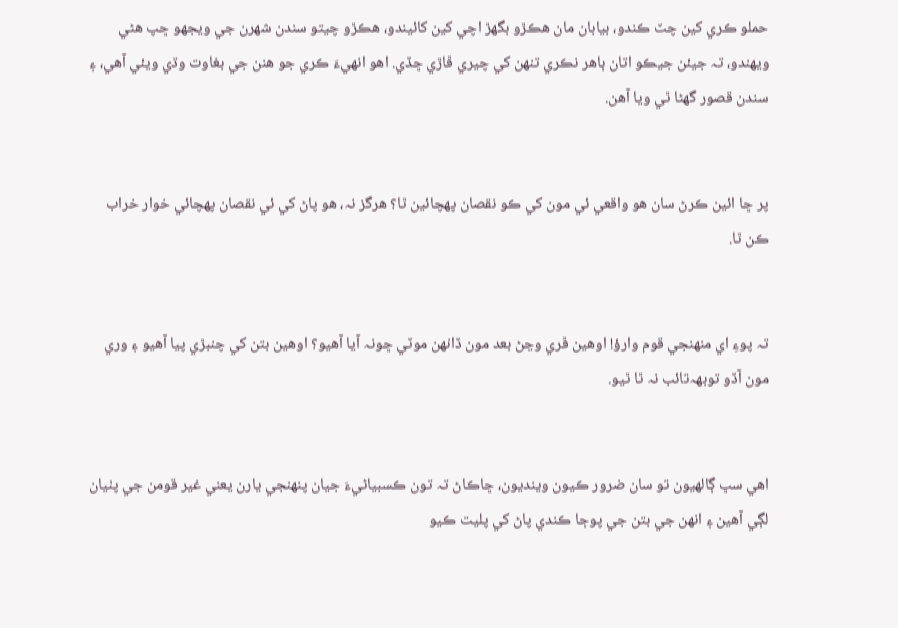حملو ڪري کين چٽ ڪندو، بيابان مان هڪڙو بگھڙ اچي کين کائيندو، هڪڙو چيتو سندن شهرن جي ويجھو ڇپ هڻي ويهندو، تہ جيئن جيڪو اتان ٻاهر نڪري تنهن کي چيري ڦاڙي ڇڏي. اهو انهيءَ ڪري جو هنن جي بغاوت وڌي ويئي آهي، ۽ سندن قصور گھڻا ٿي ويا آهن.


پر ڇا ائين ڪرڻ سان هو واقعي ئي مون کي ڪو نقصان پهچائين ٿا؟ هرگز نہ، هو پاڻ کي ئي نقصان پهچائي خوار خراب ڪن ٿا.


تہ پوءِ اي منهنجي قوم وارؤ! اوهين ڦري وڃڻ بعد مون ڏانهن موٽي ڇونہ آيا آهيو؟ اوهين بتن کي چنبڙي پيا آهيو ۽ وري مون آڏو توبهہ‌تائب نہ ٿا ٿيو.


اهي سڀ ڳالهيون تو سان ضرور ڪيون وينديون، ڇاڪاڻ تہ تون ڪسبياڻيءَ جيان پنهنجي يارن يعني غير قومن جي پٺيان لڳي آهين ۽ انهن جي بتن جي پوڄا ڪندي پاڻ کي پليت ڪيو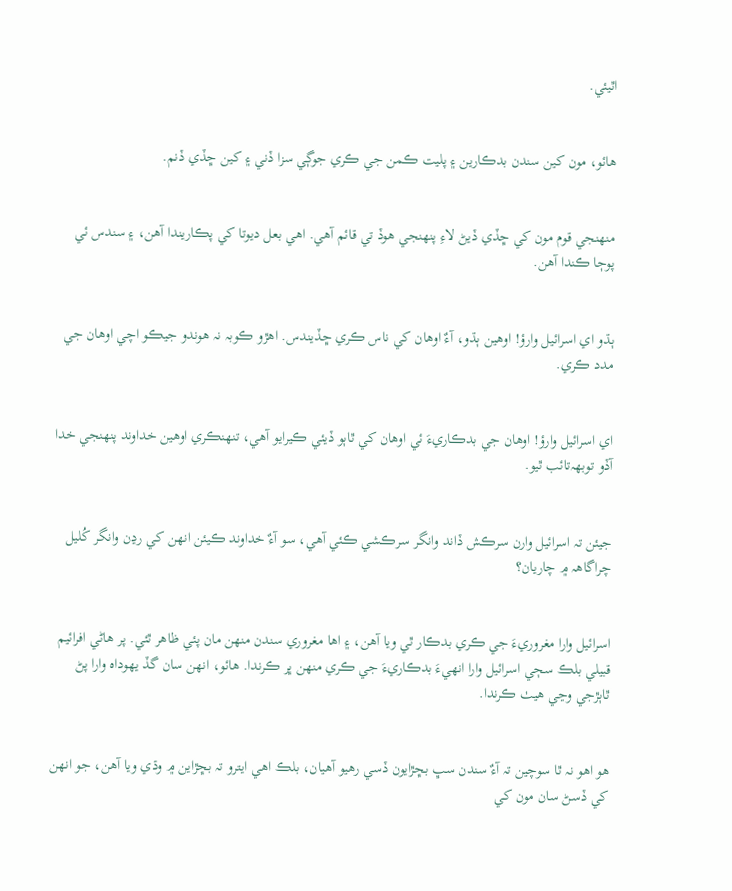اٿيئي.


هائو، مون کين سندن بدڪارين ۽ پليت ڪمن جي ڪري جوڳي سزا ڏني ۽ کين ڇڏي ڏنم.


منهنجي قوم مون کي ڇڏي ڏيڻ لاءِ پنهنجي هوڏ تي قائم آهي. اهي بعل ديوتا کي پڪاريندا آهن، ۽ سندس ئي پوڄا ڪندا آهن.


ٻڌو اي اسرائيل وارؤ! اوهين ٻڌو، آءٌ اوهان کي ناس ڪري ڇڏيندس. اهڙو ڪوبہ نہ هوندو جيڪو اچي اوهان جي مدد ڪري.


اي اسرائيل وارؤ! اوهان جي بدڪاريءَ ئي اوهان کي ٿاٻو ڏيئي ڪيرايو آهي، تنهنڪري اوهين خداوند پنهنجي خدا آڏو توبهہ‌تائب ٿيو.


جيئن تہ اسرائيل وارن سرڪش ڏاند وانگر سرڪشي ڪئي آهي، سو آءٌ خداوند ڪيئن انهن کي رڍن وانگر کُليل چراگاهہ ۾ چاريان؟


اسرائيل وارا مغروريءَ جي ڪري بدڪار ٿي ويا آهن، ۽ اها مغروري سندن منهن مان پئي ظاهر ٿئي. پر هاڻي افرائيم قبيلي بلڪ سڄي اسرائيل وارا انهيءَ بدڪاريءَ جي ڪري منهن ڀر ڪرندا. هائو، انهن سان گڏ يهوداہ وارا پڻ ٿاٻڙجي وڃي هيٺ ڪرندا.


هو اهو نہ ٿا سوچين تہ آءٌ سندن سڀ بڇڙايون ڏسي رهيو آهيان، بلڪ اهي ايترو تہ بڇڙاين ۾ وڌي ويا آهن، جو انهن کي ڏسڻ سان مون کي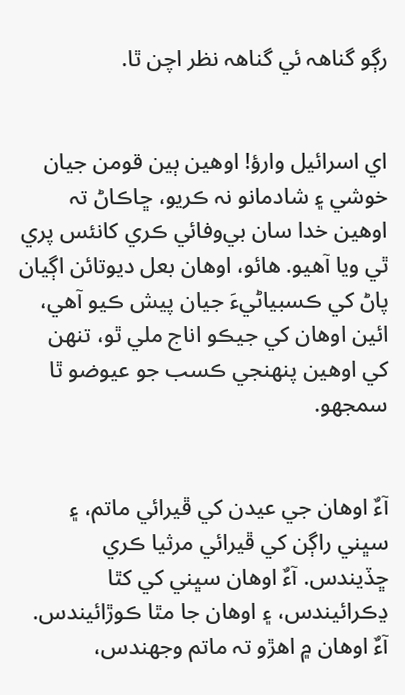رڳو گناهہ ئي گناهہ نظر اچن ٿا.


اي اسرائيل وارؤ! اوهين ٻين قومن جيان خوشي ۽ شادمانو نہ ڪريو، ڇاڪاڻ تہ اوهين خدا سان بي‌وفائي ڪري کانئس پري ٿي ويا آهيو. هائو، اوهان بعل ديوتائن اڳيان پاڻ کي ڪسبياڻيءَ جيان پيش ڪيو آهي، ائين اوهان کي جيڪو اناج ملي ٿو، تنهن کي اوهين پنهنجي ڪسب جو عيوضو ٿا سمجھو.


آءٌ اوهان جي عيدن کي ڦيرائي ماتم، ۽ سڀني راڳن کي ڦيرائي مرثيا ڪري ڇڏيندس. آءٌ اوهان سڀني کي کٿا ڍڪرائيندس، ۽ اوهان جا مٿا ڪوڙائيندس. آءٌ اوهان ۾ اهڙو تہ ماتم وجھندس،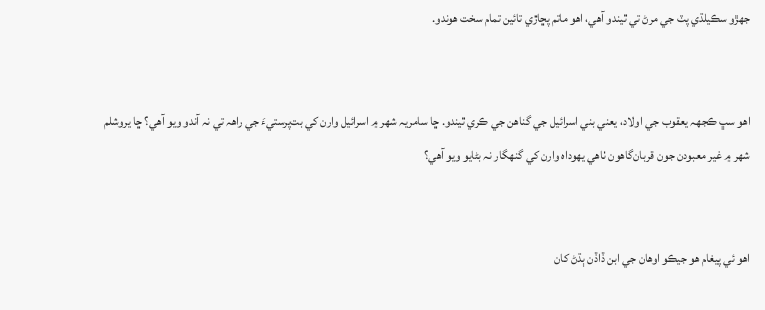جهڙو سڪيلڌي پٽ جي مرڻ تي ٿيندو آهي، اهو ماتم پڇاڙي تائين تمام سخت هوندو.


اهو سڀ ڪجھہ يعقوب جي اولاد، يعني بني اسرائيل جي گناهن جي ڪري ٿيندو. ڇا سامريہ شهر ۾ اسرائيل وارن کي بت‌پرستيءَ جي راهہ تي نہ آندو ويو آهي؟ ڇا يروشلم شهر ۾ غير معبودن جون قربان‌گاهون ٺاهي يهوداہ وارن کي گنهگار نہ بڻايو ويو آهي؟


اهو ئي پيغام هو جيڪو اوهان جي ابن ڏاڏن ٻڌڻ کان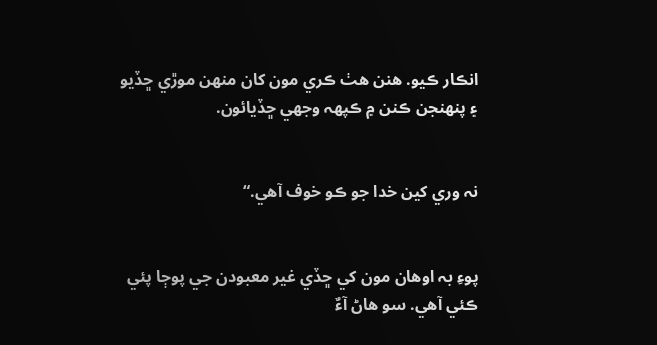انڪار ڪيو. هنن هٺ ڪري مون کان منهن موڙي ڇڏيو ۽ پنهنجن ڪنن ۾ ڪپهہ وجھي ڇڏيائون.


نہ وري کين خدا جو ڪو خوف آهي.“


پوءِ بہ اوهان مون کي ڇڏي غير معبودن جي پوڄا پئي ڪئي آهي. سو هاڻ آءٌ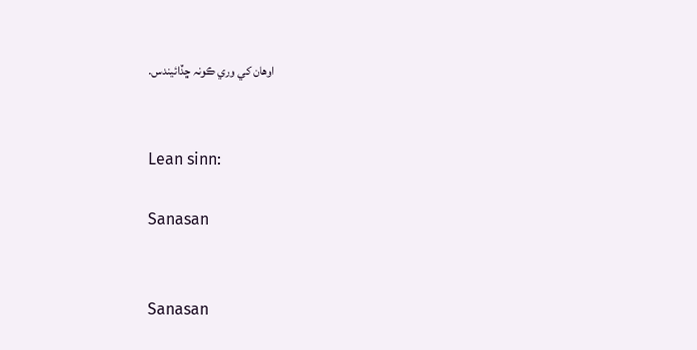اوهان کي وري ڪونہ ڇڏائيندس.


Lean sinn:

Sanasan


Sanasan